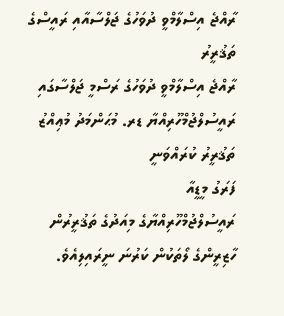ރާއްޖެ އިސްލާމްވީ ދުވަހުގެ ޖަލްސާއާއި ރައީސްގެ ތަޤުރީރު
ރާއްޖެ އިސްލާމްވީ ދުވަހުގެ ރަސްމީ ޖަލްސާގައި ރައީސުލްޖުމްހޫރިއްޔާ ޑރ. މުޙަންމަދު މުޢިއްޒު ތަޤުރީރު ކުރައްވަނީ
ފަރަގު މީޑީއާ
ރައީސުލްޖުމްހޫރިއްޔާގެ މިއަދުގެ ތަޤުރީރުން ހާޒިރީންގެ ލޯތަކުން ކަރުނަ ނީރައިލިއެވެ.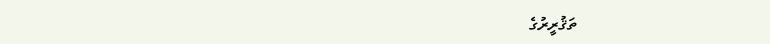ތަޤުރީރުގެ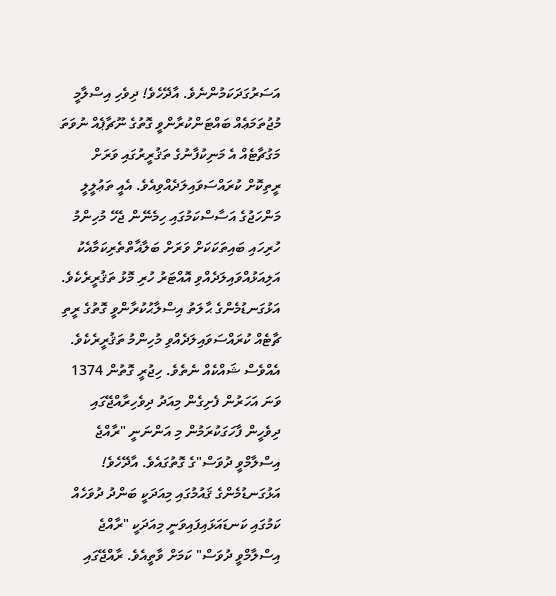އަސަރުގަދަކަމުންނެވެ. އާދޭހެވެ! ދިވެހި އިސްލާމީ މުޖުތަމަޢެއް ބައްޓަންކުރާންވީ ގޮތުގެ ނޫޗާޕެއް ނުވަތަ މަގުޗާޓެއް އެ މަނިކުފާނުގެ ތަޤުރީރުގައި ވަރަށް ރީތިކޮށް ކުރައްސަވައިލަދެއްވިއެވެ. އެއީ ތަޢުލީލީ މަންހަޖުގެ އަސާސްކަމުގައި ހިމެނޭން ޖެހޭ މުހިންމު ހުރިހައި ބައިތަކަކަށް ވަރަށް ބަލާޣާތްތެރިކަމާއެކު އަލިއަޅުއްވައިލަދެއްވި އޮއްޓަރު ހުރި މޮޅު ތަޤުރީރެކެވެ. އަޅުގަނޑުމެންގެ ޙާލަތު އިސްލާޙުކުރާންވީ ގޮތުގެ ރީތި ޗާޓެއް ކުރައްސަވައިލަދެއްވި މުހިންމު ތަޤުރީރެކެވެ.
އެއްވެސް ޝައްކެއް ނެތެވެ. ހިޖުރީ ގޮތުން 1374 ވަނަ އަހަރުން ފެށިގެން މިއަދު ދިވެހިރާއްޖޭގައި ދިވެހީން ފާހަގަކުރަމުން މި އަންނަނީ "ރާއްޖެ އިސްލާމްވީ ދުވަސް"ގެ ގޮތުގައެވެ. އާދޭހެވެ! އަޅުގަނޑުމެންގެ ޤައުމުގައި މިއަދަކީ ބަންދު ދުވަހެއް ކަމުގައި ކަނޑައަޅައިފައިވަނީ މިއަދަކީ "ރާއްޖެ އިސްލާމްވީ ދުވަސް" ކަމަށް ވާތީއެވެ. ރާއްޖޭގައި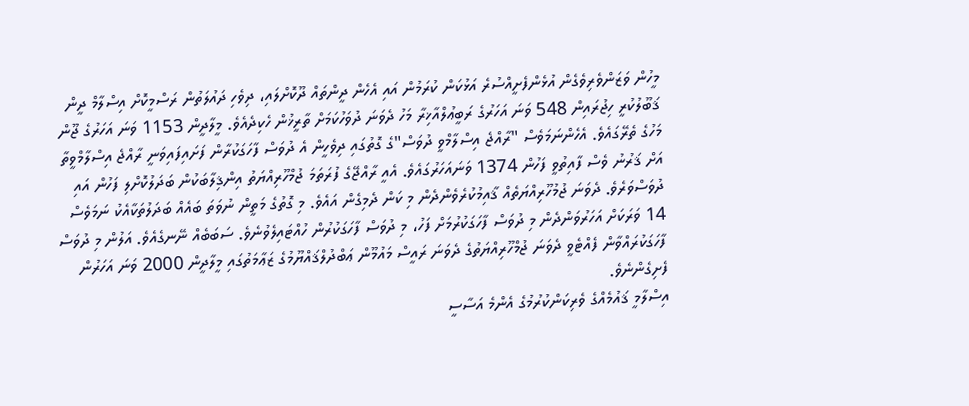މީހުން ވަޒަންވެރިވެގެން އުޅެންފެށީއްސުރެ އަޅުކަން ކުރަމުން އައި އެހެން ދީންތައް ދޫކޮށްލައި، ދިވެހި ދައުލަތުން ރަސްމީކޮށް އިސްލާމް ދީން ޤަބޫލުކުރީ ހިޖުރައިން 548 ވަނަ އަހަރުގެ ރަބީޢުލްއާޚިރާ މަހު ދެވަނަ ދުވަހުކަމަށް ތާރީޚުން ހެކިދެއެވެ. މީލާދީން 1153 ވަނަ އަހަރުގެ ޖޫން މަހުގެ ތެރޭގައެވެ. އެހެންނަމަވެސް "ރާއްޖެ އިސްލާމްވީ ދުވަސް"ގެ ގޮތުގައި ދިވެހީން އެ ދުވަސް ފާހަގަކުރާން ފަށައިފައިވަނީ ރާއްޖެ އިސްލާމްވީތާ އަށް ޤަރުނު ވެސް ފާއިތުވީ ފަހުން 1374 ވަނައަހަރުގައެވެ. އެއީ ރާއްޖޭގެ ފުރަތަމަ ޖުމްހޫރިއްޔަތު އިންޤިލާބަކުން ބަދަލުކޮށްލި ފަހުން އައި ދުވަސްވަރެވެ. ދެވަނަ ޖުމުހޫރިއްޔަތެއް ޤާއިމުކުރެވެންދެން މި ކަން ދެމިގެން އައެވެ. މި ގޮތުގެ މަތީން ނުވަތަ ބައެއް ބަދަލުތަކާއެކު ނަމަވެސް 14 ވަރަކަށް އަހަރުވަންދެން މި ދުވަސް ފާހަގަކުރުމަށް ފަހު، މި ދުވަސް ފާހަގަކުރުން ހުއްޓައިލެވުނެވެ. ސަބަބެއް ނޭނގެއެވެ. އަލުން މި ދުވަސް ފާހަގަކުރައްވާން ފެއްޓެވީ ދެވަނަ ޖުމްހޫރިއްޔަތުގެ ދެވަނަ ރައީސް މައުމޫން ޢަބްދުލްޤައްޔޫމުގެ ޒަޢާމަތުގައި މީލާދީން 2000 ވަނަ އަހަރުން ފެށިގެންނެވެ.
އިސްލާމީ ޤައުމެއްގެ ވެރިކަންކުރުމުގެ އެންމެ އަސާސީ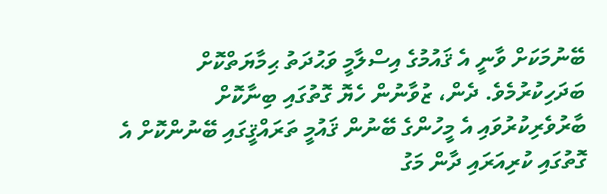ބޭނުމަކަށް ވާނީ އެ ޤައުމުގެ އިސްލާމީ ވަޙުދަތު ޙިމާޔަތްކޮށް ބަދަހިކުރުމެވެ. ދެން، ޒުވާނުން ހެޔޮ ގޮތުގައި ބިނާކޮށް ބާރުވެރިކުރުވައި އެ މީހުންގެ ބޭނުން ޤައުމީ ތަރައްޤީގައި ބޭނުންކޮށް އެ ގޮތުގައި ކުރިއަރައި ދާން މަގު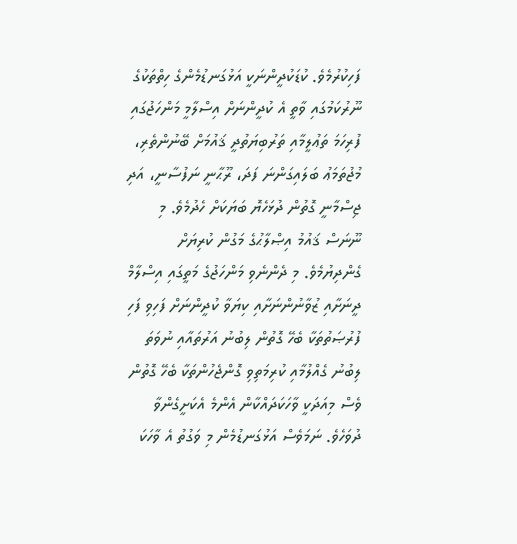ފަހިކުރުމެވެ. ކުޑަކުދީންނަކީ އަޅުގަނޑުމެންގެ ހިތްތަކުގެ ނޫރުކަމުގައި ވާތީ އެ ކުދީންނަށް އިސްލާމީ މަންހަޖުގައި ފުރިހަމަ ތަޢުލީމާއި ތަރުބިޔަތުދީ ޤައުމަށް ބޭނުންތެރި، މުޖުތަމަޢު ބަލައިގަންނަ ފަދަ، ރޫޙާނީ ނަފުސާނީ، އަދި ޖިސްމާނީ ގޮތުން ދުޅަހެޔޮ ބަޔަކަށް ހެދުމެވެ. މި ނޫނަސް ޤައުމު އިޞްލާޙުގެ މަގުން ކުރިޔަށް ގެންދިޔުމެވެ. މި ދެންނެވި މަންހަޖުގެ މަތީގައި އިސްލާމް ދީނަށާއި ޒުވާނުންނަށާއި ކިޔަވާ ކުދީންނަށް ފަހިވި ފަހި ފުރުޞަތުތަކާ ބެހޭ ގޮތުން ލިބުނު އަރުތައާއި ނުވަތަ ލިބުނު ގެއްލުމާއި ކުރިމަތިވި ގޮންޖެހުންތަކާ ބެހޭ ގޮތުން ވެސް މިއަދަކީ ވާހަކަދައްކާން އެންމެ އެކަށީގެންވާ ދުވަހެވެ. ނަމަވެސް އަޅުގަނޑުމެން މި ވަގުތު އެ ވާހަކަ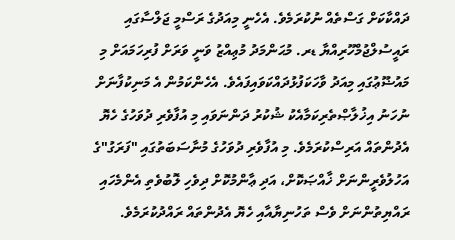ދައްކާކަށް ގަސްތެއް ނުކުރަމެވެ. އެހެނީ މިއަދުގެ ރަސްމީ ޖަލްސާގައި ރައީސުލްޖުމްހޫރިއްޔާ ޑރ. މުޙަންމަދު މުޢިއްޒު ވަނީ ވަރަށް ފުރިހަމައަށް މި މައުޟޫޢުގައި މިއަދު ވާހަކަފުޅުދައްކަވައިފައެވެ. އެހެންކަމުން އެ މަނިކުފާނަށް ނުހަނު އިޚުލާޞްތެރިކަމާއެކު ޝުކުރު ދަންނަވައި މި އުފާވެރި ދުވަހުގެ ހެޔޮ އެދުންތައް އަރިސްކުރަމެވެ. މި އުފާވެރި ދުވަހުގެ މުނާސަބަތުގައި "ފަރަގު"ގެ އަހުލުވެރީންނަށް ޚާއްޞަކޮށް، އަދި ޢާންމުކޮށް ދިވެހި ލޮބުވެތި އެންމެހައި ރައްޔިތުންނަށް ވެސް ތަހުނިޔާއާއި ހެޔޮ އެދުންތައް ރައްދުކުރަމެވެ.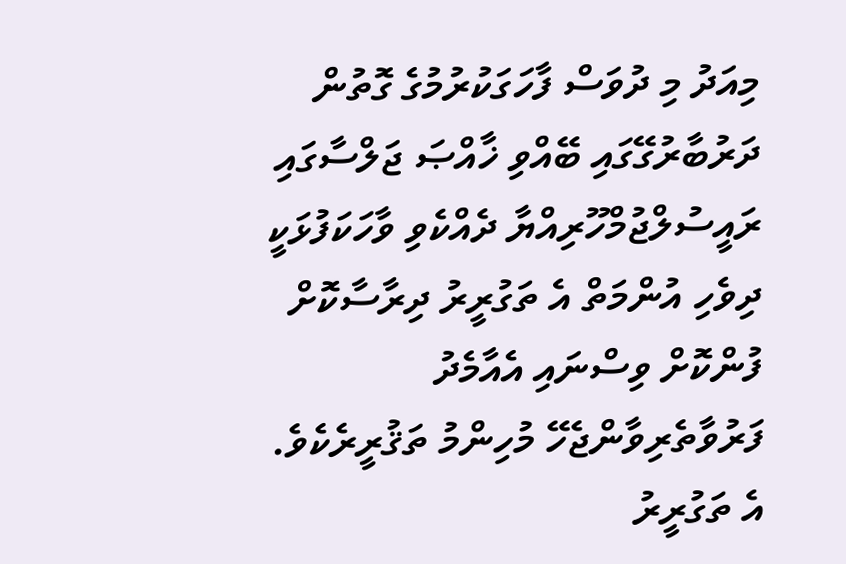މިއަދު މި ދުވަސް ފާހަގަކުރުމުގެ ގޮތުން ދަރުބާރުގޭގައި ބޭއްވި ޚާއްޞަ ޖަލްސާގައި ރައީސުލްޖުމްހޫރިއްޔާ ދެއްކެވި ވާހަކަފުޅަކީ ދިވެހި އުންމަތް އެ ތަގުރީރު ދިރާސާކޮށް ފުންކޮށް ވިސްނައި އެއާމެދު ފަރުވާތެރިވާންޖެހޭ މުހިންމު ތަޤުރީރެކެވެ. އެ ތަގުރީރު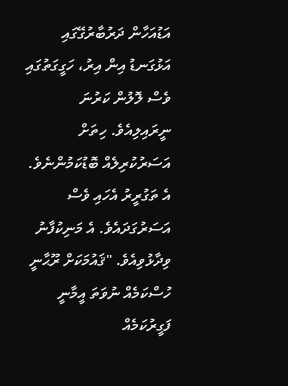އަޑުއަހާން ދަރުބާރުގޭގައި އަޅުގަނޑު އިން އިރު، ހަގީގަތުގައި ވެސް ލޮލުން ކަރުނަ ނީރައިލިއެވެ. ހިތަށް އަސަރުކުރިލެއް ބޮޑުކަމުންނެވެ. އެ ތަގުރީރު އެހައި ވެސް އަސަރުގަދައެވެ. އެ މަނިކުފާނު ވިދާޅުވިއެވެ. "ޤައުމަކަށް ރޫޙާނީ ހުސްކަމެއް ނުވަތަ އީމާނީ ފަގީރުކަމެއް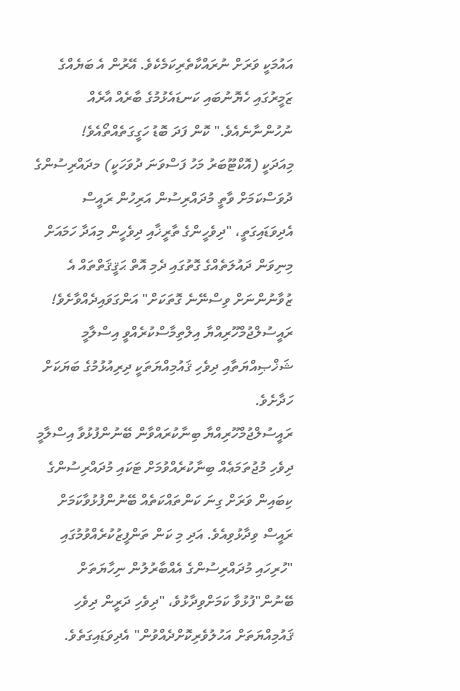އައުމަކީ ވަރަށް ނުރައްކާތެރިކަމެކެވެ. އޭރުން އެ ބަޔެއްގެ ޒަމީރުގައި ހެޔޮނުބައި ކަނޑައެޅުމުގެ ބާރެއް އާރެއް ނުހުންނާނެއެވެ." ކޮން ފަދަ ބޮޑު ހަގީގަތެއްތޯއެވެ!
މިއަދަކީ (އޮކްޓޫބަރު މަހު ފަސްވަނަ ދުވަހަކީ) މދައްރިސުންގެ ދުވަސްކަމަށް ވާތީ މުދައްރިސުން އަރިހުން ރައީސް އެދިވަޑައިގަތީ، "ދިވެހީންގެ ތާރީޚާއި ދިވެހީން މިއަދާ ހަމައަށް މިނިވަން ދައުލަތެއްގެ ގޮތުގައި ދެމި އޮތް ޙަޤީޤަތްތައް އެ ޒުވާނުންނަށް ވިސްނޭނެ ގޮތަކަށް" އަންގަވައިދެއްވާށެވެ! ރައީސުލްޖުމްހޫރިއްޔާ އިލްތިމާސްކުރެއްވީ އިސްލާމީ ޝަޚްޞިއްޔަތާއި ދިވެހި ޤައުމިއްޔަތަކީ ދިރިއުޅުމުގެ ބަޔަކަށް ހަދާށެވެ.
ރައީސުލްޖުމްހޫރިއްޔާ ބިނާކުރައްވާން ބޭނުންފުޅުވާ އިސްލާމީ ދިވެހި މުޖުތަމަޢެއް ބިނާކުރެއްވުމަށް ޓަކައި މުދައްރިސުންގެ ކިބައިން ވަރަށް ގިނަ ކަންތައްކަތެއް ބޭނުންފުޅުވާކަމަށް ރައީސް ވިދާޅުވިއެވެ. އަދި މި ކަން ތަންފީޒުކުރެއްވުމުގައި "ހުރިހައި މުދައްރިސުންގެ އެއްބާރުލުން ނިހާޔަތަށް ބޭނުން"ފުޅުވާ ކަމަށްވިދާޅުވެ، "ދިވެހި ދަރީން ދިވެހި ޤައުމިއްޔަތަށް އަހުލުވެރިކޮށްދެއްވުން" އެދިވަޑައިގަތެވެ.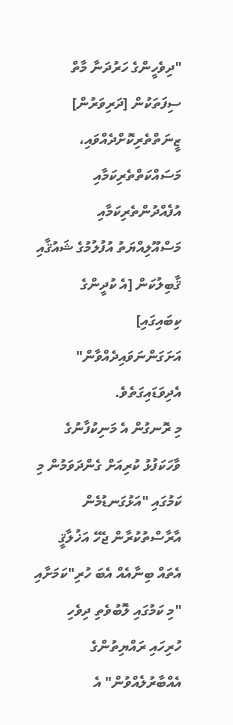"ދިވެހީންގެ ހަރުދަނާ މާތް ސިފަތަކުން [ދަރިވަރުން] ޒީނަތްތެރިކޮށްދެއްވައި، މަސައްކަތްތެރިކަމާއި އުފެއްދުންތެރިކަމާއި މަސްއޫލިއްޔަތު އުފުލުމުގެ ޝައުޤާއި ޤާބިލުކަން [އެ ކުދީންގެ ކިބައިގައި] އަށަގަންނަވައިދެއްވާން" އެދިވަޑައިގަތެވެ.
މި ރޮނގުން އެ މަނިކުފާނުގެ ވާހަކަފުޅު ކުރިއަށް ގެންދަވަމުން މި ކަމުގައި "އަޅުގަނޑުމެން އާރާސްތުކުރާން ޖެހޭ އަޚުލާޤީ އެތައް ބިނާއެއް އެބަ ހުރި"ކަމަށާއި "މި ކަމުގައި ލޮބުވެތި ދިވެހި ހުރިހައި ރައްޔިތުންގެ އެއްބާރުލެއްވުން" އެ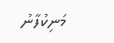މަނިކުފާނު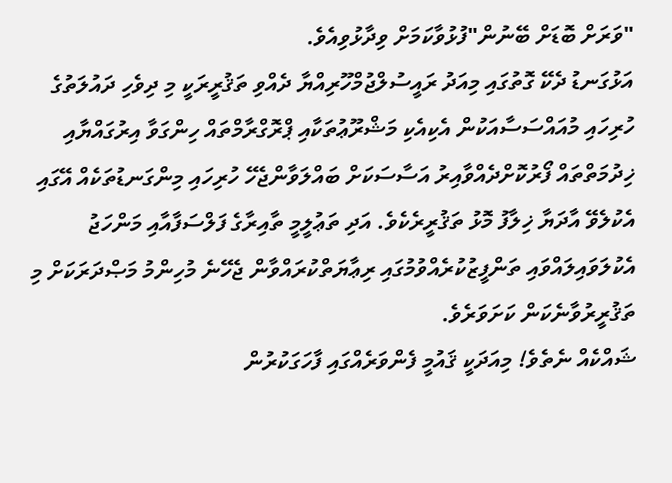"ވަރަށް ބޮޑަށް ބޭނުން"ފުޅުވާކަމަށް ވިދާޅުވިއެވެ.
އަޅުގަނޑު ދެކޭ ގޮތުގައި މިއަދު ރައީސުލްޖުމްހޫރިއްޔާ ދެއްވި ތަޤުރީރަކީ މި ދިވެހި ދައުލަތުގެ ހުރިހައި މުއައްސަސާއަކުން އެކިއެކި މަޝްރޫޢުތަކާއި ޕްރޮގްރާމްތައް ހިންގަވާ އިރުގައްޔާއި ޚިދުމަތްތައް ފޯރުކޮށްދެއްވާއިރު އަސާސަކަށް ބައްލަވާންޖެހޭ ހުރިހައި މިންގަނޑުތަކެއް އޭގައި އެކުލެވޭ އާދަޔާ ޚިލާފު މޮޅު ތަޤުރީރެކެވެ. އަދި ތަޢުލީމީ ތާއިރާގެ ފަލްސަފާއާއި މަންހަޖު އެކުލަވައިލައްވައި ތަންފީޒުކުރެއްވުމުގައި ރިޢާޔަތްކުރައްވާން ޖެހޭނެ މުހިންމު މަޞްދަރަކަށް މި ތަޤުރީރުވާނެކަން ކަށަވަރެވެ.
ޝައްކެއް ނެތެވެ! މިއަދަކީ ޤައުމީ ފެންވަރެއްގައި ފާހަގަކުރުން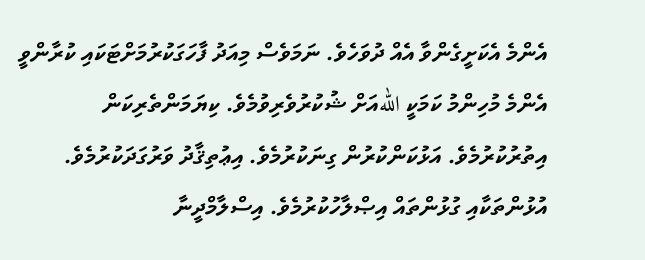އެންމެ އެކަށީގެންވާ އެއް ދުވަހެވެ. ނަމަވެސް މިއަދު ފާހަގަކުރުމަށްޓަކައި ކުރާންވީ އެންމެ މުހިންމު ކަމަކީ اللهއަށް ޝުކުރުވެރިވުމެވެ. ކިޔަމަންތެރިކަން އިތުރުކުރުމެވެ. އަޅުކަންކުރުން ގިނަކުރުމެވެ. އިޢުތިޤާދު ވަރުގަދަކުރުމެވެ. އުޅުންތަކާއި ގުޅުންތައް އިޞްލާހުކުރުމެވެ. އިސްލާމްދީނާ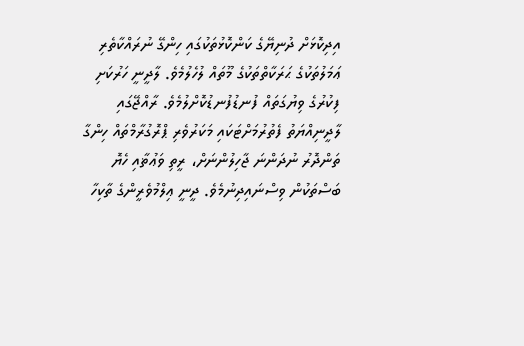އިދިކޮޅަށް ދުނިޔޭގެ ކަންކޮޅުތަކުގައި ހިންގޭ ނުރައްކާތެރި ޢަމަލުތަކުގެ ޙަރަކާތްތަކުގެ މޫތައް ލުހެލުމެވެ. ލާދީނީ ހަރުކަށި ފިކުރުގެ ވިޔުގަތައް ފުނޑުފުނޑުކޮށްލުމެވެ. ރާއްޖޭގައި ލާދީނިއްޔަތު ފެތުރުމަށްޓަކައި މަކަރުވެރި ޕްރޮގުރާމްތައް ހިންގާ ތަންދޮރު ނުދަންނަ ޖާހިލުންނަށް، ރީތި ވަޢުޡާއި ހެޔޮ ބަސްތަކުން ވިސްނައިދިނުމެވެ. ދީނީ ޢިލްމުވެރީންގެ ތާކިހާ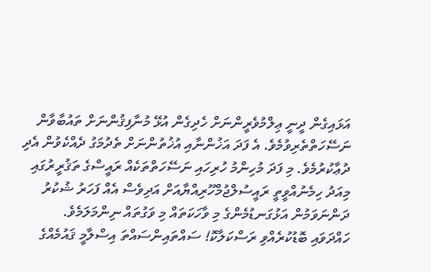އަޅައިގެން ދީނީ ޢިލްމުވެރީންނަށް ހެދިގެން އުޅޭ މުނާފިޤުންނަށް ތައުބާވާން ނަސޭހަތްތެރިވުމެވެ. އެ ފަދަ އަޚުންނާއި އުޚުތުންނަށް ތެދުމަގު ދެއްކެވުން އެދި ދުޢާކުރުމެވެ. މި ފަދަ މުހިންމު ހުރިހައި ނަސޭހަތްތަކެއް ރައީސްގެ ތަޤުރީރުގައި މިއަދު ހިމެނުއްވީތީ ރައީސުލްޖުމްހޫރިއްޔާއަށް އަދިވެސް އެއް ފަހަރު ޝުކުރު ދަންނަވަމުން އަޅުގަނޑުމެންގެ މި ވާހަކަތައް މި ވަގުތައް ނިންމަލަމެވެ.
ހައްދަވައި ބޮޑުކުރެއްވި ރަސްކަލާކޮ! ސައްތައިންސައްތަ އިސްލާމީ ޤައުމެއްގެ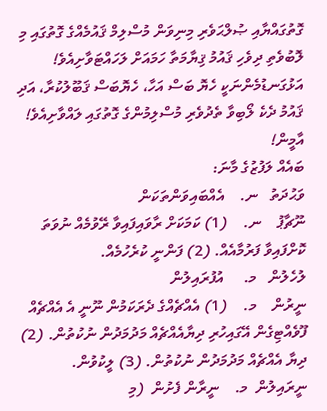ގޮތުގައްޔާއި ޞުލްޙަވެރި މިނިވަން މުސްލިމް ޤައުމެއްގެ ގޮތުގައި މި ލޮބުވެތި ދިވެހި ޤައުމު ޤިޔާމަތާ ހަމައަށް ލަހައްޓަވާށިއެވެ! އަޅުގަނޑުމެންނަކީ ހެޔޮ ބަސް އަހާ، ހެޔޮބަސް ޤަބޫލުކުރާ، އަދި ޤައުމު ދެކެ ލޯބިވާ ތެދުވެރި މުސްލިމުންގެ ގޮތުގައި ލައްވާށިއެވެ! އާމީން!
ބައެއް ލަފުޒުގެ މާނަ:
ވަޙުދަތު   ނ.    އެއްބައިވަންތަކަން
ނޫޗާޕު    ނ.    (1) ކަމަކަށް ރާވައިފައިވާ ރޭވުމެއް ނުވަތަ ކޮށްފައިވާ ފަރުމާއެއް. (2) ފަންނީ ކުރެހުމެއް.
ލުހެލުން   މ.     އުފުރައިލުން
ނީރުން    މ.    (1) އެއްޗެއްގެ ދެރަކަމުން ނޫނީ އެ އެއްޗެއް ފޫވެއްޓިގެން އޭގައިހުރި ދިޔާއެއްޗެއް މަދުމަދުން ނުކުތުން. (2) ދިޔާ އެއްޗެއް މަދުމަދުން ނުކުތުން. (3) ލީކުވުން.
ނީރައިލުން  މ.    ނީރާން ފެށުން  (މި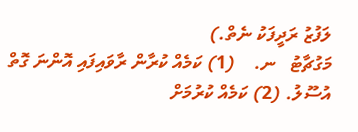ލަފުޒު ރަދީފަކު ނެތް.)
މަގުޗާޓު   ނ.    (1) ކަމެއް ކުރާން ރާވައިފައި އޮންނަ ގޮތް އުސޫލު. (2) ކަމެއް ކުރުމަށް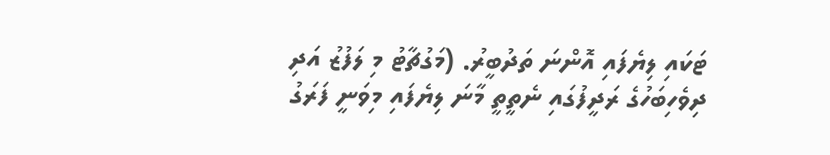ޓަކައި ލިޔެފައި އޮންނަ ތަދުބީރު. (މަގުޗާޓު މި ލަފުޒު އަދި ދިވެހިބަހުގެ ރަދީފުގައި ނެތީތީ މާނަ ލިޔެފައި މިވަނީ ފަރަގު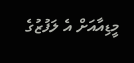މީޑިއާއަށް އެ ލަފުޒުގެ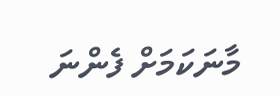މާނަކަމަށް ފެންނަ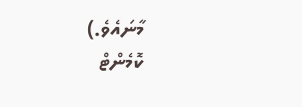މާނައެވެ.)
ކޮމެންޓް